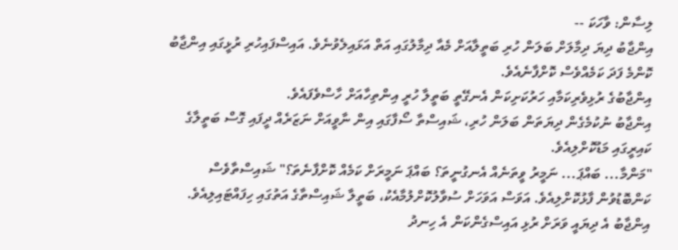ލިސާން: ވާހަކަ --
އިންޖާބު ދިޔަ ދިމާލަށް ބަލަން ހުރި ބަތީލާއަށް މެއާ ދިމާލުގައި އަތް އަޅައިލެވުނެވެ. އައިސްފައިހުރި ރުޅީގައި އިންޖާބު ކޮންމެ ފަދަ ކަމެއްވެސް ކޮށްފާނެއެވެ.
އިންޖާބުގެ ރުޅިވެރިކަމާއި ހަރުކަށިކަން އެނގޭތީ ބަތީލާ ހުރީ އިންތިހާއަށް ހާސްވެފައެވެ.
އިންޖާބު ނުކުމެގެން ދިޔަތަން ބަލަން ހުރި، ޝައިސްތާ ސޯފާގައި އިން ނާވީއަށް ނަޒަރެއް ދީފައި ގޮސް ބަތީލާގެ ކައިރީގައި މަޑުކޮށްލިއެވެ.
"މަންމާ... ބައްޕަ... ނަމީރު ވީތަނެއް އެނގުނީތަ؟ ބައްޕަ ނަމީރަށް ކަމެއް ކޮށްފާނެތަ؟" ޝައިސްތާވެސް ކަންބޮޑުވުން ފާޅުކޮށްލިއެވެ. އަވަސް އަވަހަށް ސުވާލުކޮށްލުމާއެކު، ބަތީލާ ޝައިސްތާގެ އަތުގައި ހިފައްޓައިލިއެވެ. އިންޖާބު އެ ދިޔައީ ވަރަށް ރުޅި އައިސްގެންކަން އެ ހިނދު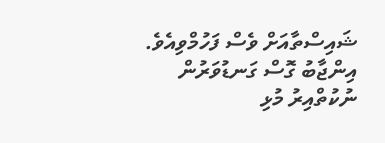ޝައިސްތާއަށް ވެސް ފަހުމްވިއެވެ.
އިންޖާބު ގޮސް ގަނޑުވަރުން ނުކުތްއިރު މުޅި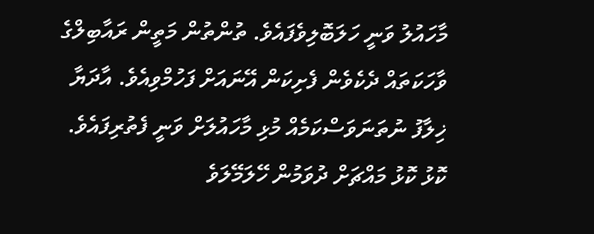މާހައުލު ވަނީ ހަލަބޮލިވެފައެވެ. ތުންތުން މަތީން ރައާބިލްގެ ވާހަކަތައް ދެކެވެން ފެށިކަން އޭނައަށް ފަހުމްވިއެވެ. އާދަޔާ ޚިލާފު ނުތަނަވަސްކަމެއް މުޅި މާހައުލަށް ވަނީ ފެތުރިފައެވެ. ކޮޅު ކޮޅު މައްޗަށް ދުވަމުން ހޭލަމޭލަވެ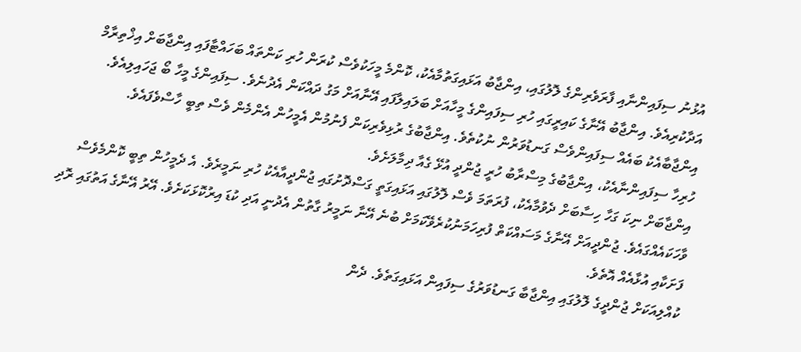އުޅުނު ސިފައިންނާއި ފާރަވެރިންގެ ލޮލުގައި، އިންޖާބު އަޅައިގަތުމާއެކު، ކޮންމެ މީހަކުވެސް ކުރަން ހުރި ކަންތައް ބަހައްޓާފައި އިންޖާބަށް އިޚްތިރާމް އަދާކުރިއެވެ. އިންޖާބު އޭނާގެ ކައިރީގައި ހުރި ސިފައިންގެ މީހާއަށް ބަލައިލާފައި އޭނާއަށް މަގު ދައްކަން އެދުނެވެ. ސިފައިންގެ މީހާ ބޯ ޖަހައިލިއެވެ.
އިންޖާބާއެކު ބައެއް ސިފައިންވެސް ގަނޑުވަރުން ނުކުތެވެ. އިންޖާބުގެ ރުޅިވެރިކަން ފެނުމުން އެމީހުން އެންމެން ވެސް ތިބީ ހާސްވެފައެވެ.
ހުރިހާ ސިފައިންނާއެކު، އިންޖާބުގެ މިސްރާބު ހުރީ ޖުންދީ އުޅޭ ގެއާ ދިމާލަށެވެ.
އިންޖާބަށް ނިކަ ގަހާ ހިސާބަށް ދެވުމާއެކު، ފުރަތަމަ ވެސް ލޮލުގައި އަޅައިގަތީ ގަސްދޮށުގައި ޖުންދީއާއެކު ހުރި ނަމީރެވެ. އެ ދެމީހުން ތިބީ ކޮންމެވެސް ވާހަކައެއްގައެވެ. ޖުންދީއަށް އޭނާގެ މަސައްކަތް ފުރިހަމަނުކުރެވޭކަމަށް ބުނެ އޭނާ ނަމީރު ގާތުން އެދުނީ އަދި ކުޑަ އިރުކޮޅަކަށެވެ. އޭރު އޭނާގެ އަތުގައި ރޮދި ފަށަކާއި އުޅާއެއް އޮތެވެ.
ކުއްލިއަކަށް ޖުންދީގެ ލޮލުގައި އިންޖާބާ ގަނޑުވަރުގެ ސިފައިން އަޅައިގަތެވެ. ދެން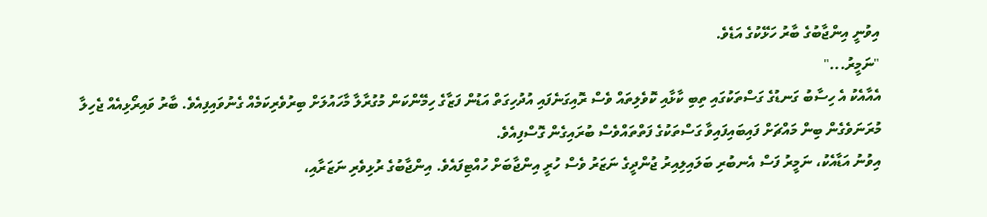އިވުނީ އިންޖާބުގެ ބާރު ހަޅޭކުގެ އަޑެވެ.
"ނަމީރު..."
އެއާއެކު އެ ހިސާބު ގަނޑުގެ ގަސްތަކުގައި ތިބި ކާޅާއި ކޮވެލިތައް ވެސް ރޮއިގަނެފައި އުދުހިގަތް އަޑުން ފަޒާގެ ހިމޭންކަން މުގުރާލާ މާހައުލަށް ބިރުވެރިކަމެއް ގެނުވައިފިއެވެ. ބާރު ވައިރޯޅިއެއް ޖެހިލާ މުރަނަވެގެން ބިން މައްޗަށް ފައިބައިފައިވާ ގަސްތަކުގެ ފަތްތައްވެސް ބުރައިގެން ގޮސްފިއެވެ.
އިވުނު އަޑާއެކު، ނަމީރު ފަސް އެނބުރި ބަލައިލިއިރު ޖުންދީގެ ނަޒަރު ވެސް ހުރީ އިންޖާބަށް ހުއްޓިފައެވެ. އިންޖާބުގެ ރުޅިވެރި ނަޒަރާއި،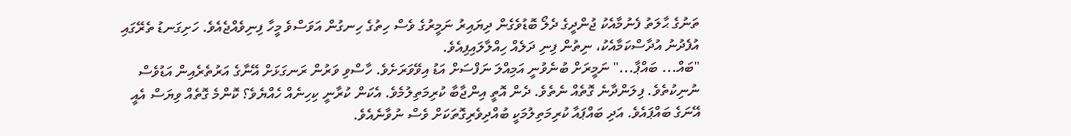ތަނުގެ ޙާލަތު ފެނުމާއެކު ޖުންދީގެ ދެލޯ ބޮޑުވެގެން ދިޔައިރު ނަމީރުގެ ވެސް ހިތުގެ ހިނގުން އަވަސްވެ މީހާ ފިނިވެއްޖެއެވެ. ހަށިގަނޑު ތެރޭގައި އުފެދުނު އުދާސްކަމާއެކު، ނިތުން ފިނި ދަލެއް ހިއްލާލައިފިއެވެ.
"ބައް... ބައްޕާ..." ނަމީރަށް ބުނެވުނީ އަމިއްލަ ނަފްސަށް އަޑު އިވޭވަރަށެވެ. ހާސްވި ވަރުން ރަނގަޅަށް އޭނާގެ އަރުތެރެއިން އަޑުވެސް ނުނިކުތެވެ. ފިލަންދާނެ ގޮތެއް ނެތެވެ. ދެން އޮތީ އިންޖާބާ ކުރިމަތިލުމެވެ. އެކަން ކުރާނީ ކިހިނެއް ހެއްޔެވެ؟ ކޮންމެ ގޮތެއް ވިޔަސް އެއީ އޭނަގެ ބައްޕައެވެ. އަދި ބައްޕައާ ކުރިމަތިލުމަކީ ބުއްދިވެރިގޮތަކަށް ވެސް ނުވާނެއެވެ.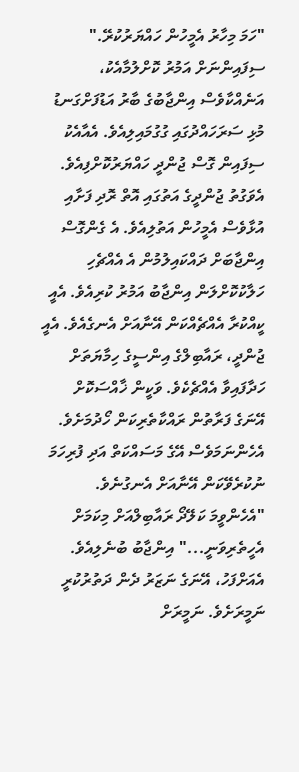"ހަމަ މިހާރު އެމީހުން ހައްޔަރުކުރޭ." ސިފައިންނަށް އަމުރު ކޮށްލުމާއެކު، އަނެއްކާވެސް އިންޖާބުގެ ބާރު އަޑުފަށްގަނޑު މުޅި ސަރަހައްދުގައި ގުގުމައިލިއެވެ. އެއާއެކު ސިފައިން ގޮސް ޖުންދީ ހައްޔަރުކޮށްފިއެވެ. އެވަގުތު ޖުންދީގެ އަތުގައި އޮތް ރޮދި ފަށާއި އުޅާވެސް އެމީހުން އަތުލިއެވެ. އެ ގެންގޮސް އިންޖާބަށް ދައްކައިލުމުން އެ އެއްޗެހި ހަލާކުކޮށްލަން އިންޖާބު އަމުރު ކުރިއެވެ. އެއީ ކީއްކުރާ އެއްޗެއްކަން އޭނާއަށް އެނގެއެވެ. އެއީ ޖުންދީ، ރައާބިލްގެ އިންސީގެ ހިމާޔަތަށް ހަދާފައިވާ އެއްޗެކެވެ. ވަކީން ޚާއްސަކޮށް އޭނަގެ ފަރާތުން ރައްކާތެރިކަން ހޯދުމަށެވެ. އެހެންނަމަވެސް އޭގެ މަސައްކަތް އަދި ފުރިހަމަ ނުކުރެވޭކަން އޭނާއަށް އެނގުނެވެ.
"އެހެންވީމަ ކަލޭދޯ ރައާބިލްއަށް މިކަމަށް އެހީތެރިވަނީ..." އިންޖާބު ބުނެލިއެވެ. އެއަށްފަހު، އޭނަގެ ނަޒަރު ދެން ދަތުރުކުރީ ނަމީރަށެވެ. ނަމީރަށް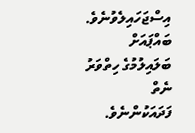އިސްޖަހައިލެވުނެވެ. ބައްޕައަށް ބަލައިލުމުގެ ހިތްވަރު ނެތް ފަދައަކުންނެވެ.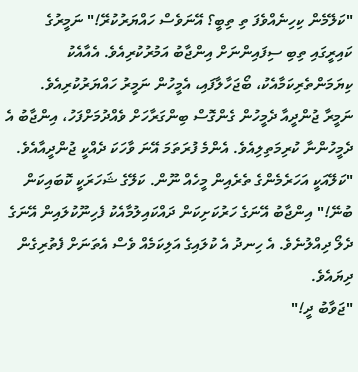"ކަލޭމެން ކިހިނެއްވެފަ ތި ތިބީ؟ އޭނަވެސް ހައްޔަރުކުރޭ!" ނަމީރުގެ ކައިރީގައި ތިބި ސިފައިންނަށް އިންޖާބު އަމުރުކުރިއެވެ. އެއާއެކު ކިޔަމަންތެރިކަމާއެކު، ބޯޖަހާލާފައި، އެމީހުން ނަމީރު ހައްޔަރުކުރިއެވެ.
ނަމީރާ ޖުންދީއާ ދެމީހުން ގެންގޮސް ބިންގަރާހަށް ވެއްދުމަށްފަހު، އިންޖާބު އެ ދެމީހުންނާ ކުރިމަތިލިއެވެ. އެންމެ ފުރަތަމަ އޭނަ ވާހަކަ ދެއްކީ ޖުންދީއާއެވެ.
"ކަލޭއަކީ އަހަރެމެންގެ ތެރެއިން މީހެއް ނޫން. ކަލޭގެ ޝަހަރަކީ ކޮބައިކަން ބުނޭ!" އިންޖާބު އޭނަގެ ހަރުކަށިކަން ދައްކައިލުމާއެކު ފެހިނޫކުލައިން އޭނަގެ ދެލޯ ދިއްލުނެވެ. އެ ހިނދު އެ ކުލައިގެ އަލިކަމެއް ވެސް އެތަނަށް ފެތުރިގެން ދިޔައެވެ.
"ޖަވާބު ދީ!"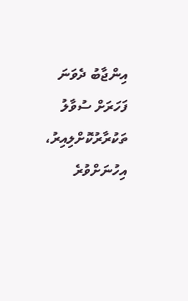އިންޖާބު ދެވަނަ ފަހަރަށް ސުވާލު ތަކުރާރުކޮށްލިއިރު، އިހުނަށްވުރެ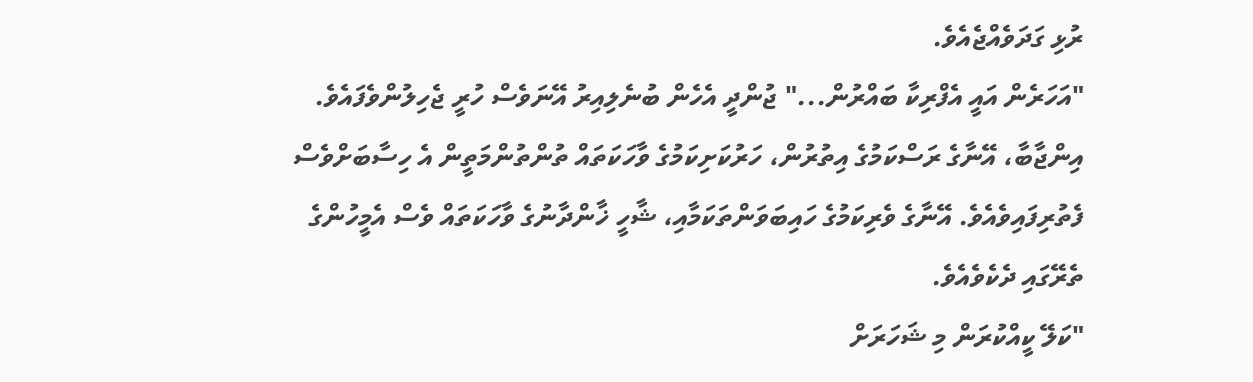ރުޅި ގަދަވެއްޖެއެވެ.
"އަހަރެން އައީ އެފްރިކާ ބައްރުން..." ޖުންދީ އެހެން ބުނެލިއިރު އޭނަވެސް ހުރީ ޖެހިލުންވެފައެވެ. އިންޖާބާ، އޭނާގެ ރަސްކަމުގެ އިތުރުން، ހަރުކަށިކަމުގެ ވާހަކަތައް ތުންތުންމަތީން އެ ހިސާބަށްވެސް ފެތުރިފައިވެއެވެ. އޭނާގެ ވެރިކަމުގެ ހައިބަވަންތަކަމާއި، ޝާހީ ޚާންދާނުގެ ވާހަކަތައް ވެސް އެމީހުންގެ ތެރޭގައި ދެކެވެއެވެ.
"ކަލޭ ކީއްކުރަން މި ޝަހަރަށް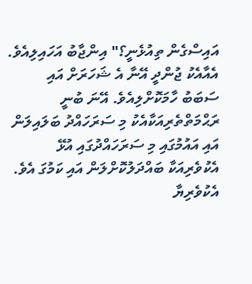އައިސްގެން ތިއުޅެނީ؟" އިންޖާބު އަހައިލިއެވެ. އެއާއެކު ޖުންދީ އޭނާ އެ ޝަހަރަށް އައި ސަބަބު ހާމަކޮށްލިއެވެ. އޭނަ ބުނީ ރަޙްމަތްތެރިއަކާއެކު މި ސަރަހައްދު ބަލައިލަން އައި އައުމުގައި މި ސަރަހައްދުގައި އުޅޭ އެކުވެރިއަކާ ބައްދަލުކޮށްލަން އައި ކަމުގަ އެވެ. އެކުވެރިޔާ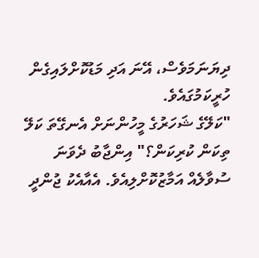ދިޔަނަމަވެސް، އޭނަ އަދި މަޑުކޮށްލައިގެން ހުރީކަމުގައެވެ.
"ކަލޭގެ ޝަހަރުގެ މީހުންނަށް އެނގޭތަ ކަލޭ ތިކަން ކުރިކަން؟" އިންޖާބު ދެވަނަ ސުވާލެއް އަމާޒުކޮށްލިއެވެ. އެއާއެކު ޖުންދީ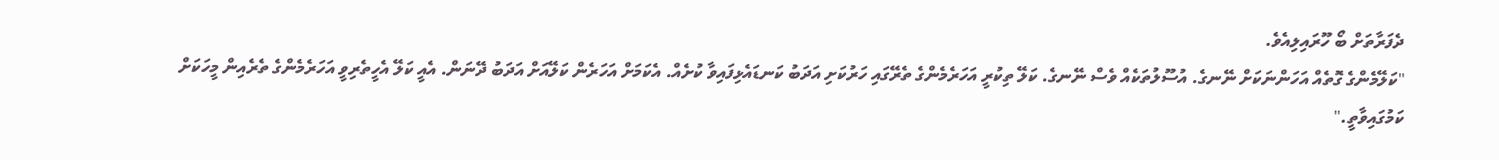ދެފަރާތަށް ބޯ ހޫރައިލިއެވެ.
"ކަލޭމެންގެ ގޮތެއް އަހަންނަކަށް ނޭނގެ. އުސޫލުތަކެއް ވެސް ނޭނގެ. ކަލޭ ތިކުރީ އަހަރެމެންގެ ތެރޭގައި ހަރުކަށި އަދަބު ކަނޑައެޅިފައިވާ ކުށެއް. އެކަމަށް އަހަރެން ކަލޭއަށް އަދަބު ދޭނަން. އެއީ ކަލޭ އެހީތެރިވީ އަހަރެމެންގެ ތެރެއިން މީހަކަށް ކަމުގައިވާތީ."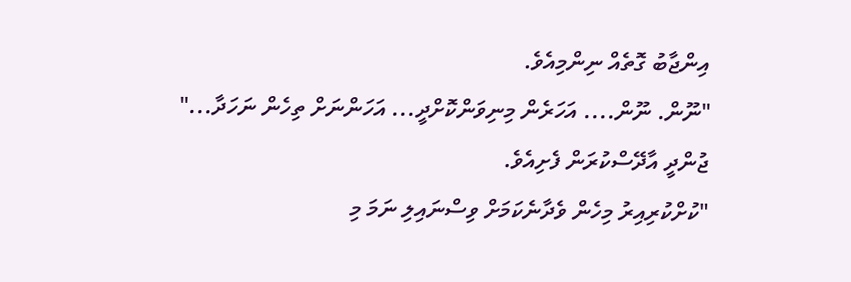އިންޖާބު ގޮތެއް ނިންމިއެވެ.
"ނޫން. ނޫން.... އަހަރެން މިނިވަންކޮށްދީ... އަހަންނަށް ތިހެން ނަހަދާ..." ޖުންދީ އާދޭސްކުރަން ފެށިއެވެ.
"ކުށްކުރިއިރު މިހެން ވެދާނެކަމަށް ވިސްނައިލި ނަމަ މި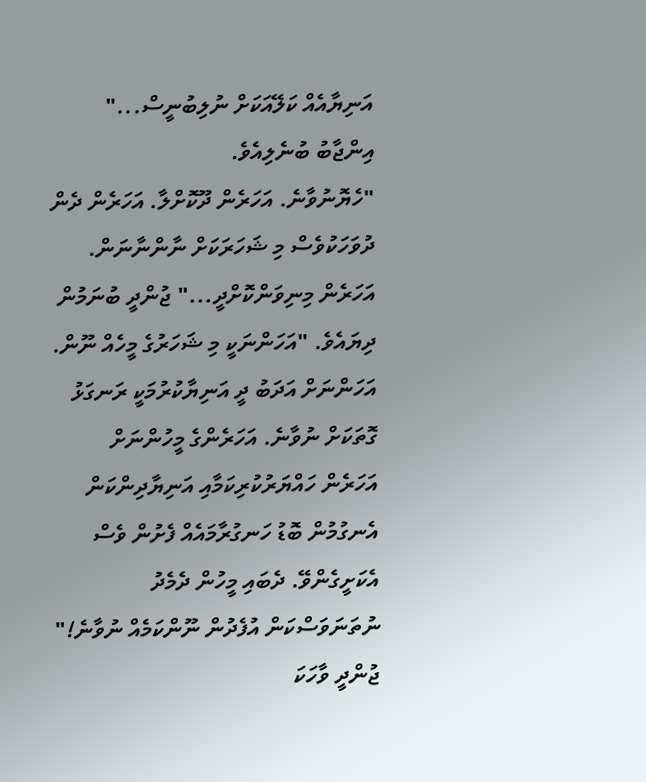އަނިޔާއެއް ކަލޭއަކަށް ނުލިބުނީސް..." އިންޖާބު ބުނެލިއެވެ.
"ހެޔޮނުވާނެ. އަހަރެން ދޫކޮށްލާ. އަހަރެން ދެން ދުވަހަކުވެސް މި ޝަހަރަކަށް ނާންނާނަން. އަހަރެން މިނިވަންކޮށްދީ..." ޖުންދީ ބުނަމުން ދިޔައެވެ. "އަހަންނަކީ މި ޝަހަރުގެ މީހެއް ނޫން. އަހަންނަށް އަދަބު ދީ އަނިޔާކުރުމަކީ ރަނގަޅު ގޮތަކަށް ނުވާނެ. އަހަރެންގެ މީހުންނަށް އަހަރެން ހައްޔަރުކުރިކަމާއި އަނިޔާދިންކަން އެނގުމުން ބޮޑު ހަނގުރާމައެއް ފެށުން ވެސް އެކަށީގެންވޭ. ދެބައި މީހުން ދެމެދު ނުތަނަވަސްކަން އުފެދުން ނޫންކަމެއް ނުވާނެ!" ޖުންދީ ވާހަކަ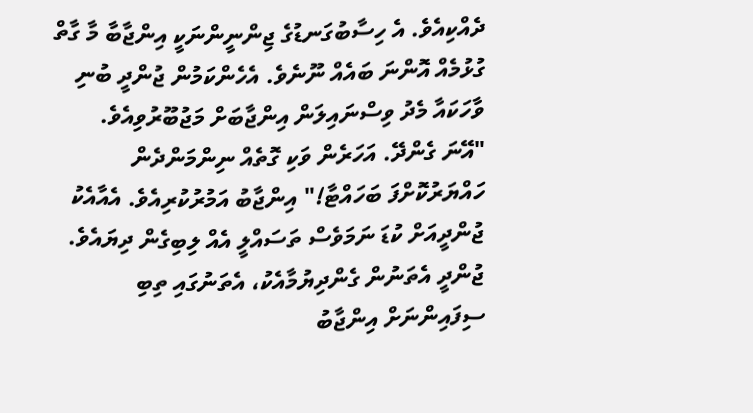ދެއްކިއެވެ. އެ ހިސާބުގަނޑުގެ ޖިންނީންނަކީ އިންޖާބާ މާ ގާތް ގުޅުމެއް އޮންނަ ބައެއް ނޫނެވެ. އެހެންކަމުން ޖުންދީ ބުނި ވާހަކައާ މެދު ވިސްނައިލަން އިންޖާބަށް މަޖުބޫރުވިއެވެ.
"އޭނަ ގެންދޭ. އަހަރެން ވަކި ގޮތެއް ނިންމަންދެން ހައްޔަރުކޮށްފަ ބަހައްޓާ!" އިންޖާބު އަމުރުކުރިއެވެ. އެއާއެކު ޖުންދީއަށް ކުޑަ ނަމަވެސް ތަސައްލީ އެއް ލިބިގެން ދިޔައެވެ. ޖުންދީ އެތަނުން ގެންދިޔުމާއެކު، އެތަނުގައި ތިބި ސިފައިންނަށް އިންޖާބު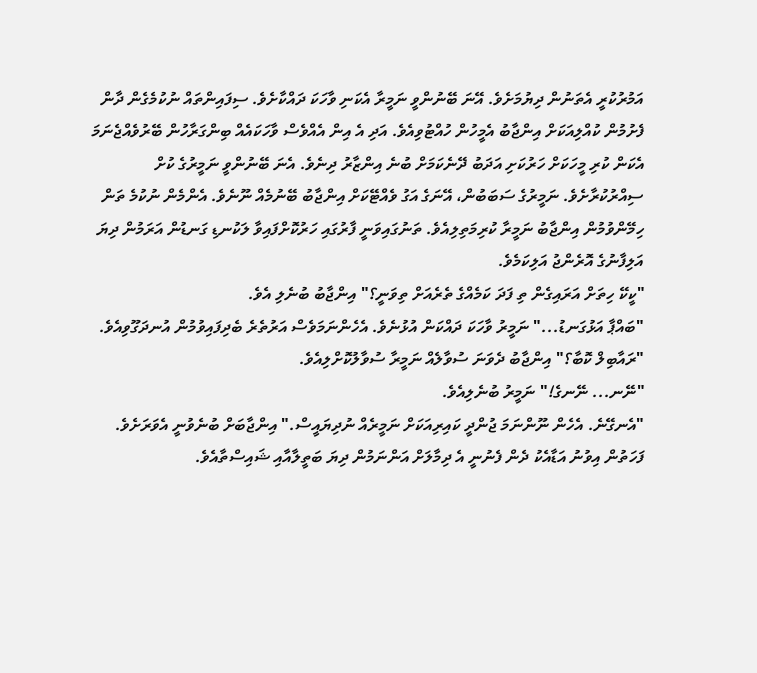އަމުރުކުރީ އެތަނުން ދިޔުމަށެވެ. އޭނަ ބޭނުންވީ ނަމީރާ އެކަނި ވާހަކަ ދައްކާށެވެ. ސިފައިންތައް ނުކުމެގެން ދާން ފެށުމުން ކުއްލިއަކަށް އިންޖާބު އެމީހުން ހުއްޓުވިއެވެ. އަދި އެ އިން އެއްވެސް ވާހަކައެއް ބިންގަރާހުން ބޭރުވެއްޖެނަމަ އެކަން ކުރި މީހަކަށް ހަރުކަށި އަދަބު ދޭނެކަމަށް ބުނެ އިންޒާރު ދިނެވެ. އެނަ ބޭނުންވީ ނަމީރުގެ ކުށް ސިއްރުކުރާށެވެ. ނަމީރުގެ ސަބަބުން، އޭނަގެ އަގު ވެއްޓޭކަށް އިންޖާބު ބޭނުމެއް ނޫނެވެ. އެންމެން ނުކުމެ ތަން ހިމޭންވުމުން އިންޖާބު ނަމީރާ ކުރިމަތިލިއެވެ. ތަނުގައިވަނީ ފާރުގައި ހަރުކޮށްފައިވާ ލަކުނޑި ގަނޑުން އަރަމުން ދިޔަ އަލިފާނުގެ އޮރެންޖު އަލިކަމެވެ.
"ކީކޭ ހިތަށް އަރައިގެން ތި ފަދަ ކަމެއްގެ ތެރެއަށް ތިވަނީ؟" އިންޖާބު ބުނެލި އެވެ.
"ބައްޕާ އަޅުގަނޑު..." ނަމީރު ވާހަކަ ދައްކަން އުޅުނެވެ. އެހެންނަމަވެސް އަރުތެރެ ބެދިފައިވުމުން އުނދަގޫވިއެވެ.
"ރައާބިލް ކޮބާ؟" އިންޖާބު ދެވަނަ ސުވާލެއް ނަމީރާ ސުވާލުކޮށްލިއެވެ.
"ނޭނ... ނޭނގެ!" ނަމީރު ބުނެލިއެވެ.
"އެނގޭނެ. އެހެން ނޫންނަމަ ޖުންދީ ކައިރިއަކަށް ނަމީރެއް ނުދިޔައީސް." އިންޖާބަށް ބުނެވުނީ އެވަރަށެވެ. ފަހަތުން އިވުނު އަޑާއެކު ދެން ފެނުނީ އެ ދިމާލަށް އަންނަމުން ދިޔަ ބަތީލާއާއި ޝައިސްތާއެވެ.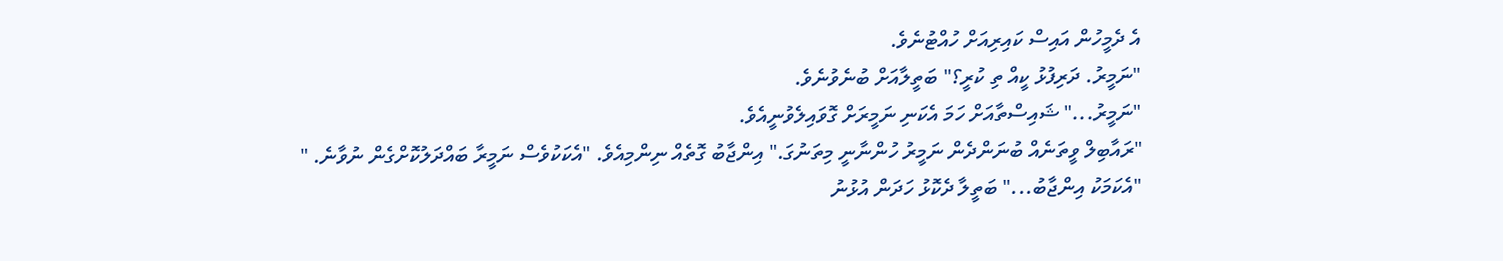އެ ދެމީހުން އައިސް ކައިރިއަށް ހުއްޓުނެވެ.
"ނަމީރު. ދަރިފުޅު ކީއް ތި ކުރީ؟" ބަތީލާއަށް ބުނެވުނެވެ.
"ނަމީރު..." ޝައިސްތާއަށް ހަމަ އެކަނި ނަމީރަށް ގޮވައިލެވުނީއެވެ.
"ރައާބިލް ވީތަނެއް ބުނަންދެން ނަމީރު ހުންނާނީ މިތަނުގަ." އިންޖާބު ގޮތެއް ނިންމިއެވެ. "އެކަކުވެސް ނަމީރާ ބައްދަލުކޮށްގެން ނުވާނެ. "
"އެކަމަކު އިންޖާބު..." ބަތީލާ ދެކޮޅު ހަދަން އުޅުނު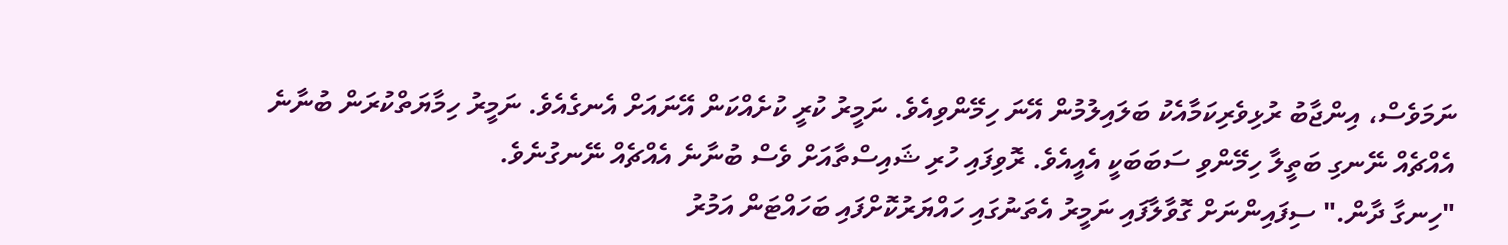ނަމަވެސް، އިންޖާބު ރުޅިވެރިކަމާއެކު ބަލައިލުމުން އޭނަ ހިމޭންވިއެވެ. ނަމީރު ކުރީ ކުށެއްކަން އޭނައަށް އެނގެއެވެ. ނަމީރު ހިމާޔަތްކުރަން ބުނާނެ އެއްޗެއް ނޭނގި ބަތީލާ ހިމޭންވި ސަބަބަކީ އެއީއެވެ. ރޮވިފައި ހުރި ޝައިސްތާއަށް ވެސް ބުނާނެ އެއްޗެއް ނޭނގުނެވެ.
"ހިނގާ ދާން." ސިފައިންނަށް ގޮވާލާފައި ނަމީރު އެތަނުގައި ހައްޔަރުކޮށްފައި ބަހައްޓަން އަމުރު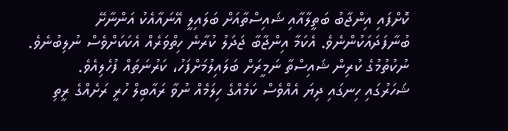ކޮށްފައި އިންޖާބު ބަތީލާއާއި ޝައިސްތާއަށް ބަލައިލީ އޭނައާއެކު އަންނާށޭ ބުނާފަދައަކުންނެވެ. އެކަމާ އިންޖާބާ ޖަދަލު ކުރާނެ ހިތްވަރެއް އެކަކަށްވެސް ނުލިބުނެވެ. ނުކުތުމުގެ ކުރިން ޝައިސްތާ ނަމީރަށް ބަލައިލުމަށްފަހު، ކަރުނަތައް ފުހެލިއެވެ.
ޝަހަރުގައި ހިނގައި ދިޔަ އެއްވެސް ކަމެއްގެ ހިލަމެއް ނުވާ ރައާބިލް ހުރީ ރަށެއްގެ ރީތި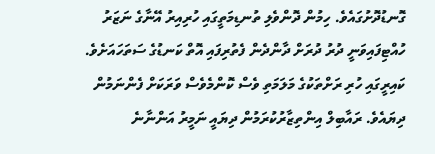ގޮނޑުދޮށުގައެވެ. ހިމުން ދޮންވެލި ތުނޑިމަތީގައި ހުރިއިރު އޭނާގެ ނަޒަރު ހުއްޓިފައިވަނީ ދުރު ދުރަށް ދާންދެން ފެތުރިފައި އޮތް ކަނޑުގެ ސަތަހައަށެވެ. ކައިރީގައި ހުރި ރަށްތަކުގެ މަލަމަތި ވެސް ކޮންމެވެސް ވަރަކަށް ފެންނަމުން ދިޔައެވެ. ރައާބިލް އިންތިޒާރުކުރަމުން ދިޔައީ ނަމީރު އަންނާނެ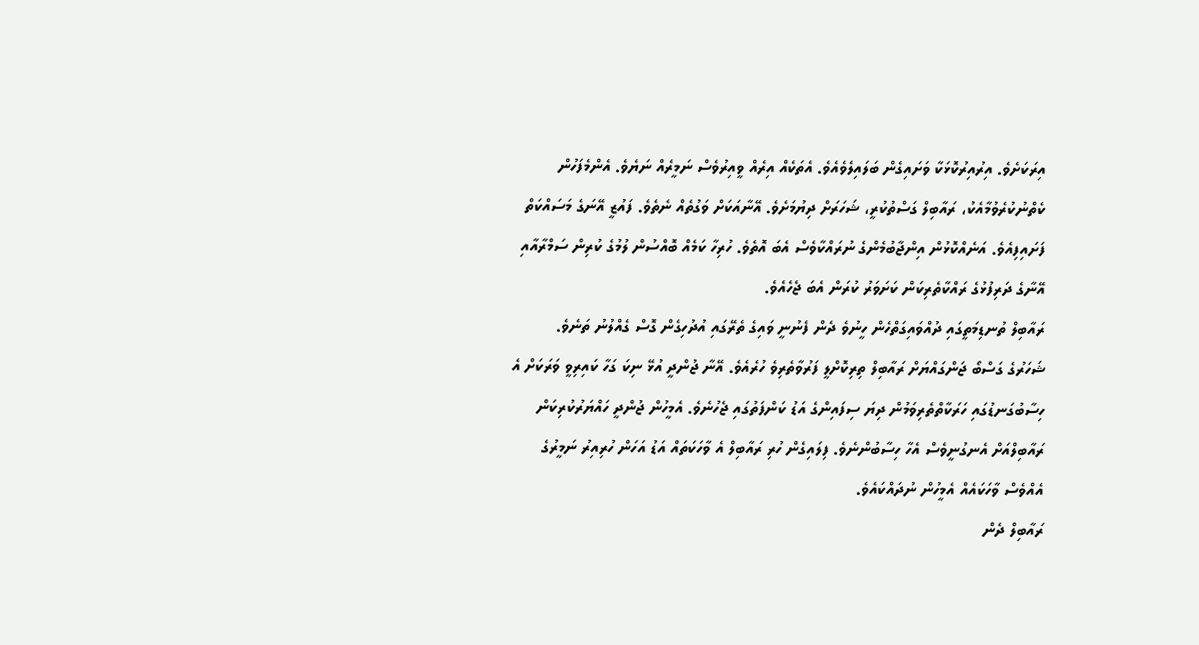އިރަކަށެވެ. އިރުއިރުކޮޅަކާ ވަށައިގެން ބަލައިލެވެއެވެ. އެތަކެއް އިރެއް ވީއިރުވެސް ނަމީރެއް ނަޔެވެ. އެންމެފަހުން ކެތްނުކުރެވުމާއެކު، ރައާބިލް ގަސްތުކުރީ، ޝަހަރަށް ދިޔުމަށެވެ. އޭނާއަކަށް ވަގުތެއް ނެތެވެ. ފައުޒީ އޭނަގެ މަސައްކަތް ފަށައިފިއެވެ. އަނެއްކޮޅުން އިންޖާބުމެންގެ ނުރައްކާވެސް އެބަ އޮތެވެ. ހުރިހާ ކަމެއް ބޮއްސުން ލުމުގެ ކުރިން ސަމްރާއާއި އޭނާގެ ދަރިފުޅުގެ ރައްކާތެރިކަން ކަށަވަރު ކުރަން އެބަ ޖެހެއެވެ.
ރައާބިލް ތުނޑިމަތީގައި ދުއްވައިގަތްހެން ހީނުވެ ދެން ފެނުނީ ވައިގެ ތެރޭގައި އުދުހިގެން ގޮސް ގެއްލުނު ތަނެވެ.
ޝަހަރުގެ ގަސްބޯ ޖަންގައްޔަށް ރައާބިލް ތިރިކޮށްލީ ފަރުވާތެރިވެ ހުރެއެވެ. އޭނާ ޖުންދީ އުޅޭ ނިކަ ގަހާ ކައިރިވީ ވަރަކަށް އެ ހިސާބުގަނޑުގައި ހަރަކާތްތެރިވަމުން ދިޔަ ސިފައިންގެ އަޑު ކަންފަތުގައި ޖެހުނެވެ. އެމީހުން ޖުންދީ ހައްޔަރުކުރިކަން ރައާބިލްއަށް އެނގުނީވެސް އެހާ ހިސާބުންނެވެ. ފިލައިގެން ހުރި ރައާބިލް އެ ވާހަކަތައް އަޑު އަހަން ހުރިއިރު ނަމީރުގެ އެއްވެސް ވާހަކައެއް އެމީހުން ނުދައްކައެވެ.
ރައާބިލް ދެން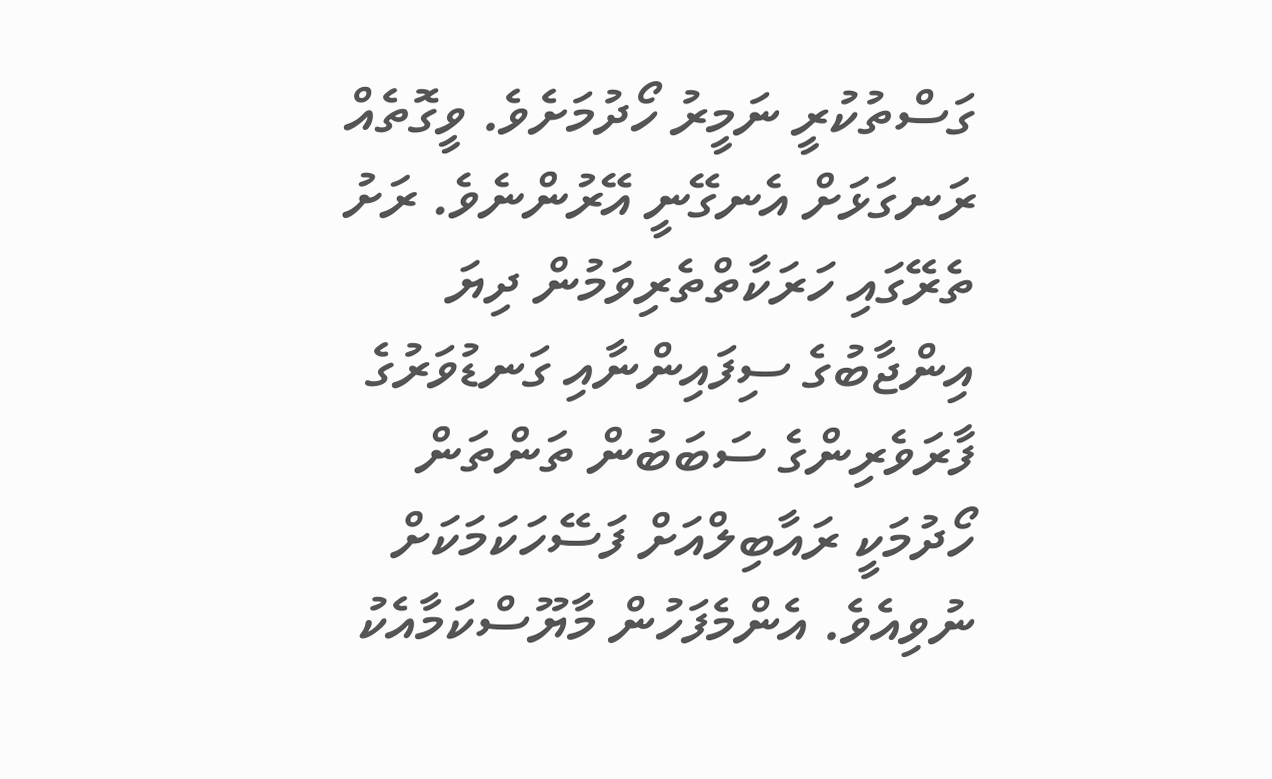ގަސްތުކުރީ ނަމީރު ހޯދުމަށެވެ. ވީގޮތެއް ރަނގަޅަށް އެނގޭނީ އޭރުންނެވެ. ރަށު ތެރޭގައި ހަރަކާތްތެރިވަމުން ދިޔަ އިންޖާބުގެ ސިފައިންނާއި ގަނޑުވަރުގެ ފާރަވެރިންގެ ސަބަބުން ތަންތަން ހޯދުމަކީ ރައާބިލްއަށް ފަސޭހަކަމަކަށް ނުވިއެވެ. އެންމެފަހުން މާޔޫސްކަމާއެކު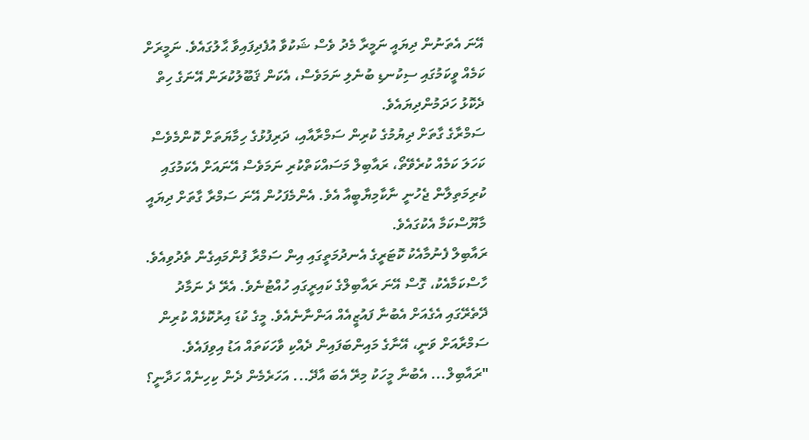އޭނަ އެތަނުން ދިޔައީ ނަމީރާ މެދު ވެސް ޝަކުވާ އުފެދިފައިވާ ޙާލުގައެވެ. ނަމީރަށް ކަމެއް ވީކަމުގައި ސިކުނޑި ބުނެލި ނަމަވެސް، އެކަން ޤަބޫލުކުރަން އޭނަގެ ހިތް ދެކޮޅު ހަދަމުންދިޔައެވެ.
ސަމްރާގެ ގާތަށް ދިޔުމުގެ ކުރިން ސަމްރާއާއި، ދަރިފުޅުގެ ހިމާޔަތަށް ކޮންމެވެސް ކަހަލަ ކަމެއް ކުރެވޭތޯ، ރައާބިލް މަސައްކަތްކުރި ނަމަވެސް އޭނައަށް އެކަމުގައި ކުރިމަތިލާން ޖެހުނީ ނާކާމިޔާބީއާ އެވެ. އެންމެފަހުން އޭނަ ސަމްރާ ގާތަށް ދިޔައީ މާޔޫސްކަމާ އެކުގައެވެ.
ރައާބިލް ފެނުމާއެކު ކޮޓަރީގެ އެނދުމަތީގައި އިން ސަމްރާ ފުންމައިގެން ތެދުވިއެވެ. ހާސްކަމާއެކު، ގޮސް އޭނަ ރައާބިލްގެ ކައިރީގައި ހުއްޓުނެވެ. އެރޭ ދެ ނަމާދު ދޭތެރޭގައި އެގެއަށް އެބުނާ ފައުޒީއެއް އަންނާނެއެވެ. މީގެ ކުޑަ އިރުކޮޅެއް ކުރިން ސަމްރާއަށް ވަނީ، އޭނާގެ މައިންބަފައިން ދެއްކި ވާހަކަތައް އަޑު އިވިފައެވެ.
"ރައާބިލް... އެބުނާ މީހަކު މިރޭ އެބަ އާދޭ... އަހަރެމެން ދެން ކިހިނެއް ހަދާނީ؟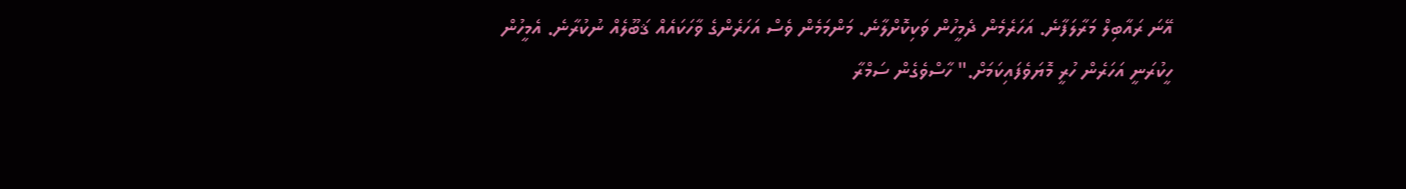އޭނަ ރައާބިލް މަރާލަފާނެ. އަހަރެމެން ދެމީހުން ވަކިކޮށްލާނެ. މަންމަމެން ވެސް އަހަރެންގެ ވާހަކައެއް ޤަބޫލެއް ނުކުރާނެ. އެމީހުން ހީކުރަނީ އަހަރެން ހުރީ މޮޔަވެފައިކަމަށް." ހާސްވެގެން ސަމްރާ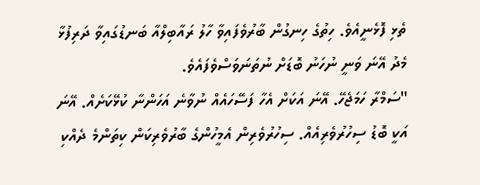ތެޅި ފޮޅެނީއެވެ. ހިތުގެ ހިނގުން ބާރުވެފައިވާ ހާލު ރައާބިލްއާ ބަނޑުގައިވާ ދަރިފުޅާ މެދު އޭނަ ވަނީ ނުހަނު ބޮޑަށް ނުތަނަވަސްވެފައެވެ.
"ސަމްރާ ހަމަޖެހޭ. އޭނަ އަކަށް އެހާ ފަސޭހައެއް ނުވާނެ އަހަންނާ ކުޅޭކަށެއް. އޭނަ އަކީ ބޮޑު ސިހުރުވެރިއެއް. ސިހުރުވެރިން އެމީހުންގެ ބާރުވެރިކަން ކިތަންމެ ދެއްކި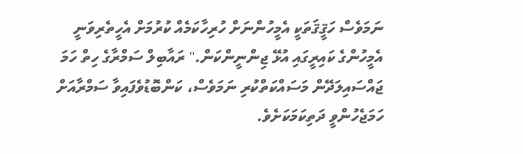ނަމަވެސް ހަޤީޤަތަކީ އެމީހުންނަށް ހުރިހާކަމެއް ކުރުމަށް އެހީތެރިވަނީ އެމީހުންގެ ކައިރީގައި އުޅޭ ޖިންނީންކަން." ރައާބިލް ސަމްރާގެ ހިތް ހަމަ ޖައްސައިލަދޭން މަސައްކަތްކުރި ނަމަވެސް، ކަންބޮޑުވެފައިވާ ސަމްރާއަށް ހަމަޖެހުންވީ ދަތިކަމަކަށެވެ.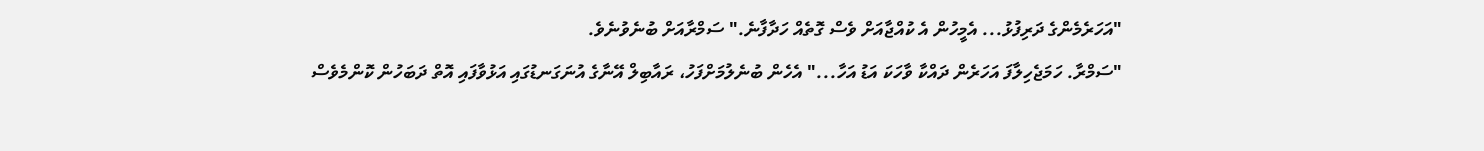"އަހަރެމެންގެ ދަރިފުޅު... އެމީހުން އެ ކުއްޖާއަށް ވެސް ގޮތެއް ހަދާފާނެ." ސަމްރާއަށް ބުނެވުނެވެ.
"ސަމްރާ. ހަމަޖެހިލާފަ އަހަރެން ދައްކާ ވާހަކަ އަޑު އަހާ..." އެހެން ބުނެލުމަށްފަހު، ރައާބިލް އޭނާގެ އުނަގަނޑުގައި އަޅުވާފައި އޮތް ދަބަހުން ކޮންމެވެސް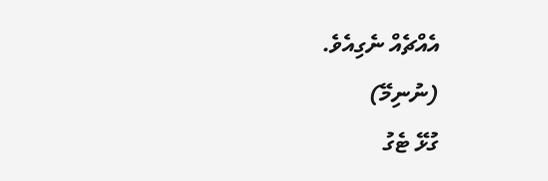އެއްޗެއް ނެގިއެވެ.
(ނުނިމޭ)
ގުޅޭ ޓެގު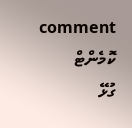comment ކޮމެންޓް
ގުޅޭ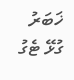ޚަބަރު
ގުޅޭ ޓެގު